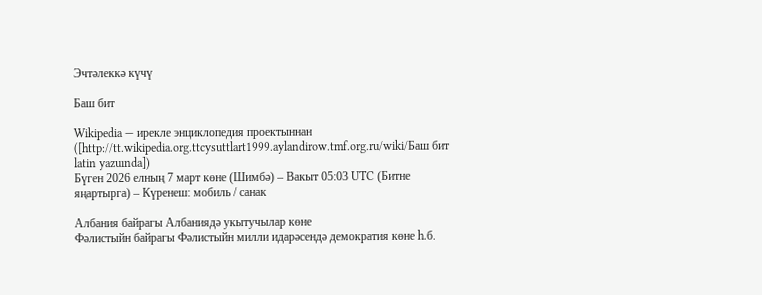Эчтәлеккә күчү

Баш бит

Wikipedia — ирекле энциклопедия проектыннан ([http://tt.wikipedia.org.ttcysuttlart1999.aylandirow.tmf.org.ru/wiki/Баш бит latin yazuında])
Бүген 2026 елның 7 март көне (Шимбә) – Вакыт 05:03 UTC (Битне яңартырга) – Күренеш: мобиль / санак

Албания байрагы Албаниядә укытучылар көне
Фәлистыйн байрагы Фәлистыйн милли идарәсендә демократия көне h.б.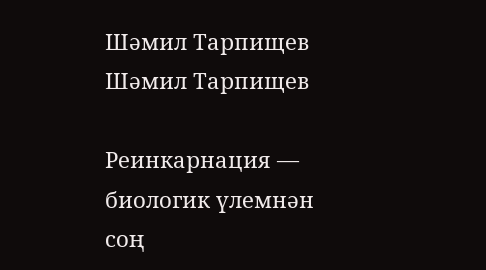Шәмил Тарпищев
Шәмил Тарпищев

Реинкарнация — биологик үлемнән соң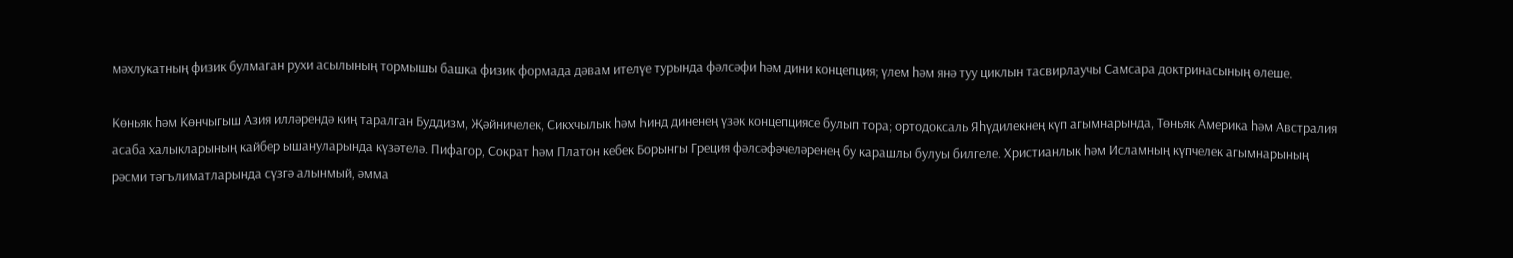мәхлукатның физик булмаган рухи асылының тормышы башка физик формада дәвам ителүе турында фәлсәфи һәм дини концепция; үлем һәм янә туу циклын тасвирлаучы Самсара доктринасының өлеше.

Көньяк һәм Көнчыгыш Азия илләрендә киң таралган Буддизм, Җәйничелек, Сикхчылык һәм Һинд диненең үзәк концепциясе булып тора; ортодоксаль Яһүдилекнең күп агымнарында, Төньяк Америка һәм Австралия асаба халыкларының кайбер ышануларында күзәтелә. Пифагор, Сократ һәм Платон кебек Борынгы Греция фәлсәфәчеләренең бу карашлы булуы билгеле. Христианлык һәм Исламның күпчелек агымнарының рәсми тәгълиматларында сүзгә алынмый, әмма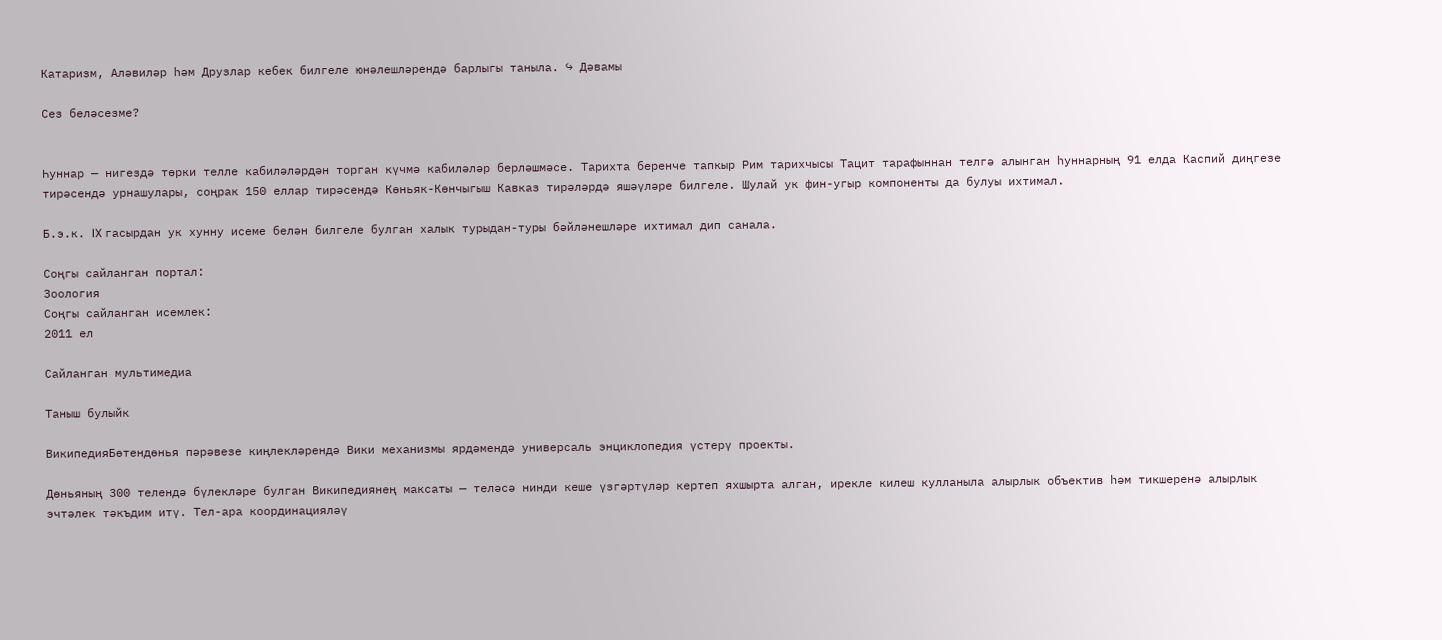Катаризм, Аләвиләр һәм Друзлар кебек билгеле юнәлешләрендә барлыгы таныла. ↪ Дәвамы

Сез беләсезме?


Һуннар — нигездә төрки телле кабиләләрдән торган күчмә кабиләләр берләшмәсе. Тарихта беренче тапкыр Рим тарихчысы Тацит тарафыннан телгә алынган һуннарның 91 елда Каспий диңгезе тирәсендә урнашулары, соңрак 150 еллар тирәсендә Көньяк-Көнчыгыш Кавказ тирәләрдә яшәүләре билгеле. Шулай ук фин-угыр компоненты да булуы ихтимал.

Б.э.к. IX гасырдан ук хунну исеме белән билгеле булган халык турыдан-туры бәйләнешләре ихтимал дип санала.

Соңгы сайланган портал:
Зоология
Соңгы сайланган исемлек:
2011 ел

Сайланган мультимедиа

Таныш булыйк

ВикипедияБөтендөнья пәрәвезе киңлекләрендә Вики механизмы ярдәмендә универсаль энциклопедия үстерү проекты.

Дөньяның 300 телендә бүлекләре булган Википедиянең максаты — теләсә нинди кеше үзгәртүләр кертеп яхшырта алган, ирекле килеш кулланыла алырлык объектив һәм тикшеренә алырлык эчтәлек тәкъдим итү. Тел-ара координацияләү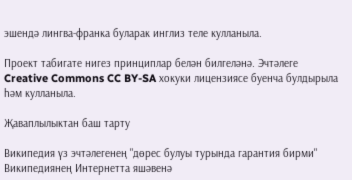эшендә лингва-франка буларак инглиз теле кулланыла.

Проект табигате нигез принциплар белән билгеләнә. Эчтәлеге Creative Commons CC BY-SA хокуки лицензиясе буенча булдырыла һәм кулланыла.

Җаваплылыктан баш тарту

Википедия үз эчтәлегенең "дөрес булуы турында гарантия бирми"
Википедиянең Интернетта яшәвенә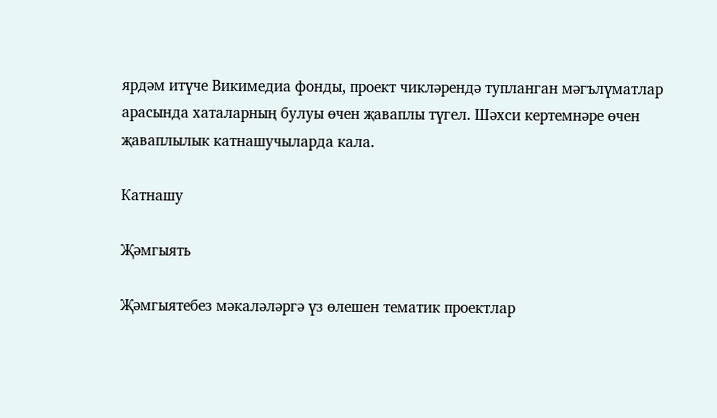ярдәм итүче Викимедиа фонды, проект чикләрендә тупланган мәгълүматлар арасында хаталарның булуы өчен җаваплы түгел. Шәхси кертемнәре өчен җаваплылык катнашучыларда кала.

Катнашу

Җәмгыять

Җәмгыятебез мәкаләләргә үз өлешен тематик проектлар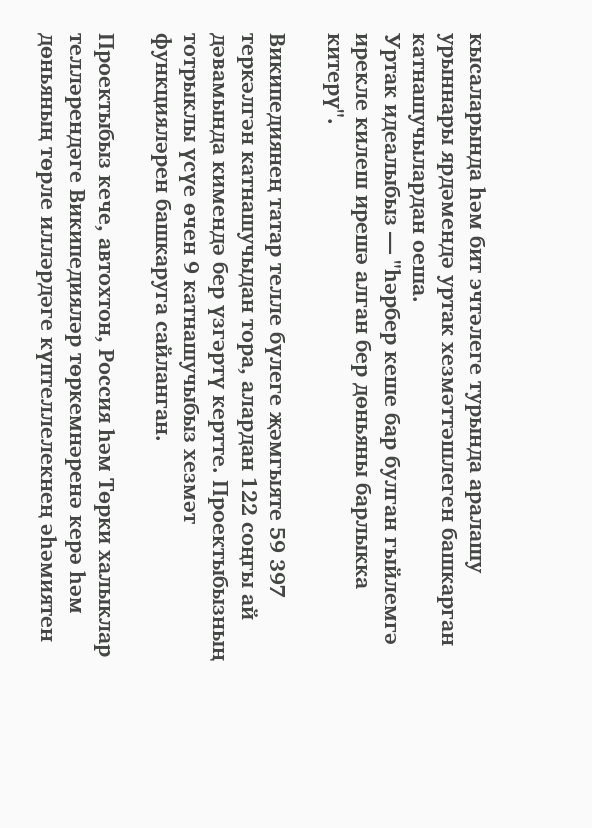кысаларында һәм бит эчтәлеге турында аралашу урыннары ярдәмендә уртак хезмәттәшлеген башкарган катнашучылардан оеша.
Уртак идеалыбыз — "һәрбер кеше бар булган гыйлемгә ирекле килеш ирешә алган бер дөньяны барлыкка китерү".

Википедиянең татар телле бүлеге җәмгыяте 59 397 теркәлгән катнашучыдан тора, алардан 122 соңгы ай дәвамында кимендә бер үзгәртү кертте. Проектыбызның тотрыклы үсүе өчен 9 катнашучыбыз хезмәт функцияләрен башкаруга сайланган.

Проектыбыз кече, автохтон, Россия һәм Төрки халыклар телләрендәге Википедияләр төркемнәренә керә һәм дөньяның төрле илләрдәге күптеллелекнең әһәмиятен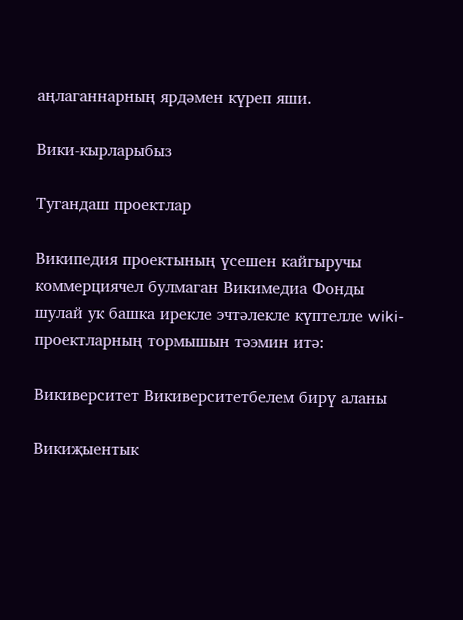аңлаганнарның ярдәмен күреп яши.

Вики-кырларыбыз

Тугандаш проектлар

Википедия проектының үсешен кайгыручы коммерциячел булмаган Викимедиа Фонды шулай ук башка ирекле эчтәлекле күптелле wiki-проектларның тормышын тәэмин итә:

Викиверситет Викиверситетбелем бирү аланы

Викиҗыентык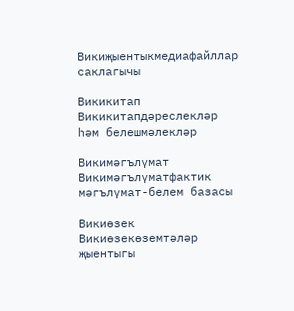Викиҗыентыкмедиафайллар саклагычы

Викикитап Викикитапдәреслекләр һәм белешмәлекләр

Викимәгълүмат Викимәгълүматфактик мәгълүмат-белем базасы

Викиөзек Викиөзекөземтәләр җыентыгы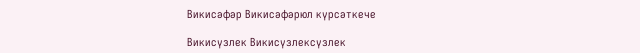Викисәфәр Викисәфәрюл күрсәткече

Викисүзлек Викисүзлексүзлек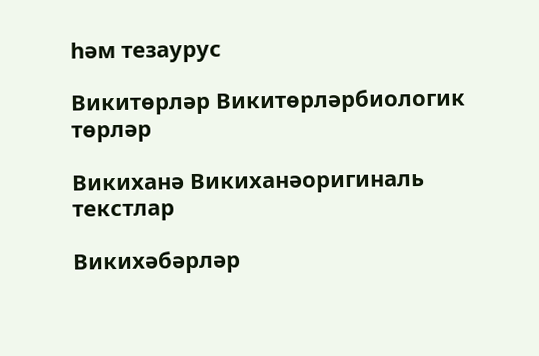һәм тезаурус

Викитөрләр Викитөрләрбиологик төрләр

Викиханә Викиханәоригиналь текстлар

Викихәбәрләр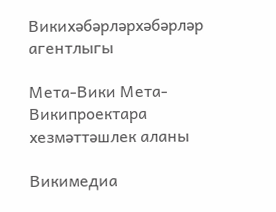Викихәбәрләрхәбәрләр агентлыгы

Мета-Вики Мета-Википроектара хезмәттәшлек аланы

Викимедиа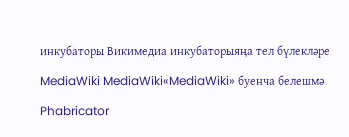инкубаторы Викимедиа инкубаторыяңа тел бүлекләре

MediaWiki MediaWiki«MediaWiki» буенча белешмә

Phabricator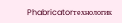Phabricatorтехнологик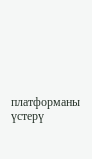платформаны үстерү